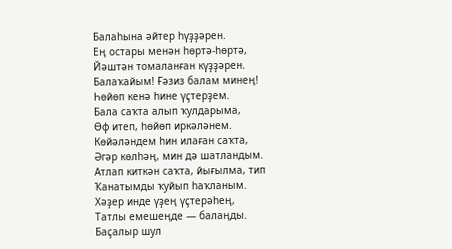Балаһына әйтер һүҙҙәрен.
Ең остары менән һөртә-һөртә,
Йәштән томаланған күҙҙәрен.
Балаҡайым! Ғәзиз балам минең!
Һөйөп кенә һине үҫтерҙем.
Бала саҡта алып ҡулдарыма,
Өф итеп, һөйөп иркәләнем.
Көйәләндем һин илаған саҡта,
Әгәр көлһәң, мин дә шатландым.
Атлап киткән саҡта, йығылма, тип
Ҡанатымды ҡуйып һаҡланым.
Хәҙер инде үҙең үҫтерәһең,
Татлы емешеңде — балаңды.
Баҫалыр шул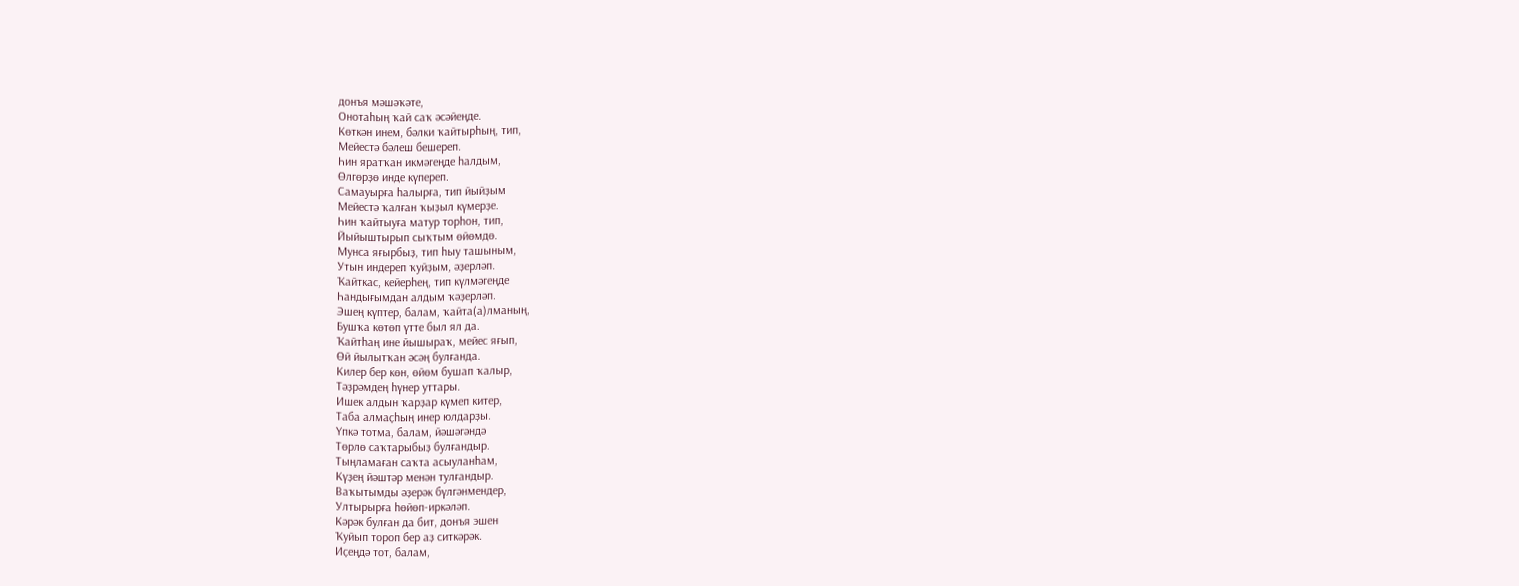донъя мәшәҡәте,
Онотаһың ҡай саҡ әсәйеңде.
Көткән инем, бәлки ҡайтырһың, тип,
Мейестә бәлеш бешереп.
Һин яратҡан икмәгеңде һалдым,
Өлгөрҙө инде күпереп.
Самауырға һалырға, тип йыйҙым
Мейестә ҡалған ҡыҙыл күмерҙе.
Һин ҡайтыуға матур торһон, тип,
Йыйыштырып сыҡтым өйөмдө.
Мунса яғырбыҙ, тип һыу ташыным,
Утын индереп ҡуйҙым, әҙерләп.
Ҡайткас, кейерһең, тип күлмәгеңде
Һандығымдан алдым ҡәҙерләп.
Эшең күптер, балам, ҡайта(а)лманың,
Бушҡа көтөп үтте был ял да.
Ҡайтһаң ине йышыраҡ, мейес яғып,
Өй йылытҡан әсәң булғанда.
Килер бер көн, өйөм бушап ҡалыр,
Тәҙрәмдең һүнер уттары.
Ишек алдын ҡарҙар күмеп китер,
Таба алмаҫһың инер юлдарҙы.
Үпкә тотма, балам, йәшәгәндә
Төрлө саҡтарыбыҙ булғандыр.
Тыңламаған саҡта асыуланһам,
Күҙең йәштәр менән тулғандыр.
Ваҡытымды әҙерәк бүлгәнмендер,
Ултырырға һөйөп-иркәләп.
Кәрәк булған да бит, донъя эшен
Ҡуйып тороп бер аҙ ситкәрәк.
Иҫеңдә тот, балам,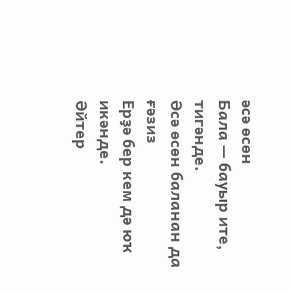әсә өсөн
Бала — бауыр ите, тигәнде.
Әсә өсөн баланан да ғәзиз
Ерҙә бер кем дә юҡ икәнде.
Әйтер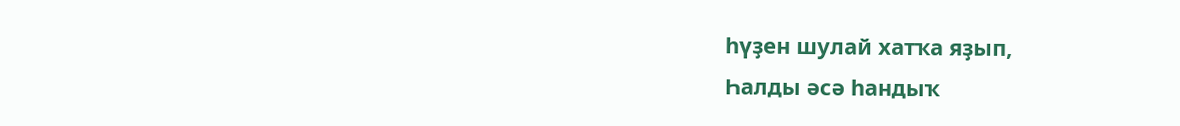һүҙен шулай хатҡа яҙып,
Һалды әсә һандыҡ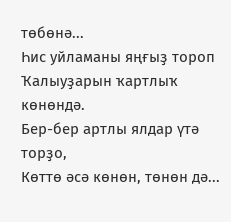төбөнә...
Һис уйламаны яңғыҙ тороп
Ҡалыуҙарын ҡартлыҡ көнөндә.
Бер-бер артлы ялдар үтә торҙо,
Көттө әсә көнөн, төнөн дә...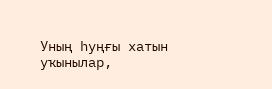Уның һуңғы хатын уҡынылар,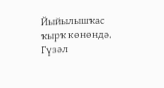Йыйылышҡас ҡырҡ көнөндә.
Гүзәл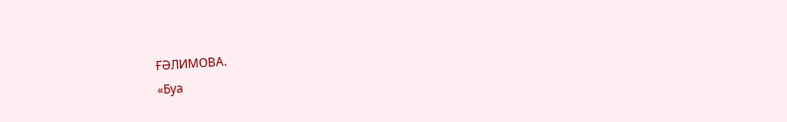ҒӘЛИМОВА.
«Буа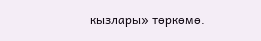кызлары» төркөмө.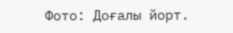Фото: Доғалы йорт.